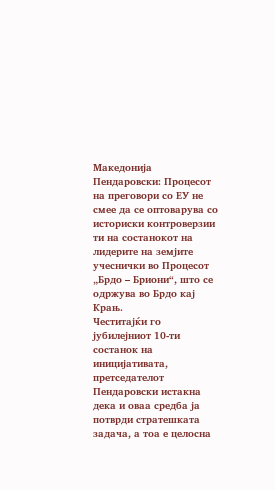Македонија
Пендаровски: Процесот на преговори со ЕУ не смее да се оптоварува со историски контроверзии
ти на состанокот на лидерите на земјите учеснички во Процесот „Брдо – Бриони“, што се одржува во Брдо кај Крањ.
Честитајќи го јубилејниот 10-ти состанок на иницијативата, претседателот Пендаровски истакна дека и оваа средба ја потврди стратешката задача, а тоа е целосна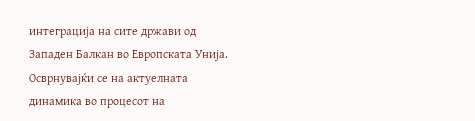интеграција на сите држави од Западен Балкан во Европската Унија.
Осврнувајќи се на актуелната динамика во процесот на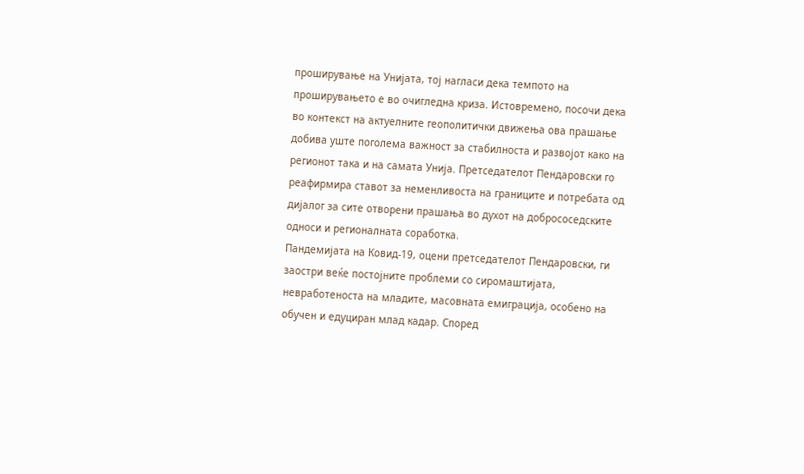проширување на Унијата, тој нагласи дека темпото на проширувањето е во очигледна криза. Истовремено, посочи дека во контекст на актуелните геополитички движења ова прашање добива уште поголема важност за стабилноста и развојот како на регионот така и на самата Унија. Претседателот Пендаровски го реафирмира ставот за неменливоста на границите и потребата од дијалог за сите отворени прашања во духот на добрососедските односи и регионалната соработка.
Пандемијата на Ковид-19, оцени претседателот Пендаровски, ги заостри веќе постојните проблеми со сиромаштијата, невработеноста на младите, масовната емиграција, особено на обучен и едуциран млад кадар. Според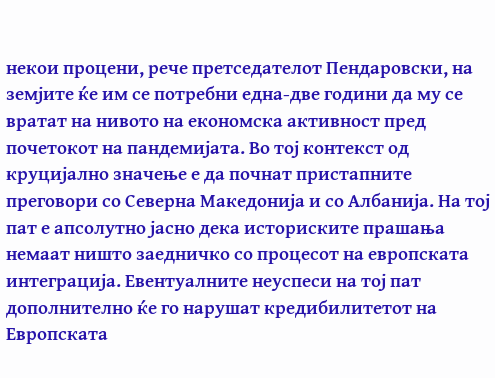некои процени, рече претседателот Пендаровски, на земјите ќе им се потребни една-две години да му се вратат на нивото на економска активност пред почетокот на пандемијата. Во тој контекст од круцијално значење е да почнат пристапните преговори со Северна Македонија и со Албанија. На тој пат е апсолутно јасно дека историските прашања немаат ништо заедничко со процесот на европската интеграција. Евентуалните неуспеси на тој пат дополнително ќе го нарушат кредибилитетот на Европската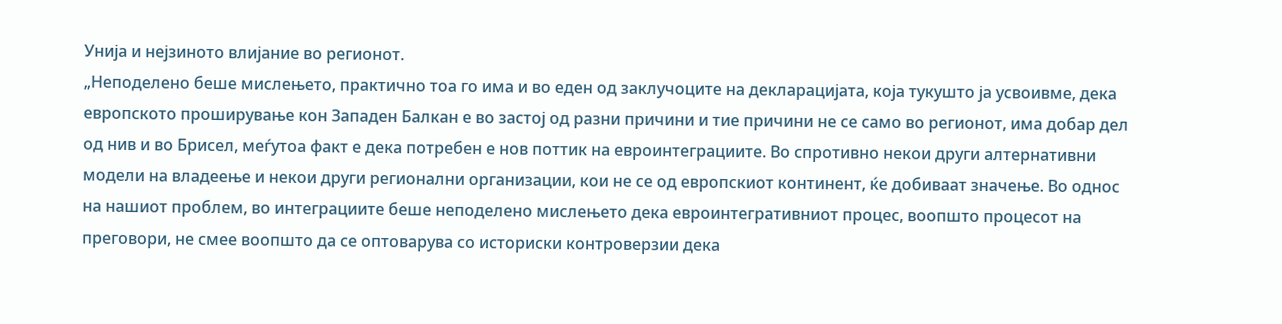Унија и нејзиното влијание во регионот.
„Неподелено беше мислењето, практично тоа го има и во еден од заклучоците на декларацијата, која тукушто ја усвоивме, дека европското проширување кон Западен Балкан е во застој од разни причини и тие причини не се само во регионот, има добар дел од нив и во Брисел, меѓутоа факт е дека потребен е нов поттик на евроинтеграциите. Во спротивно некои други алтернативни модели на владеење и некои други регионални организации, кои не се од европскиот континент, ќе добиваат значење. Во однос на нашиот проблем, во интеграциите беше неподелено мислењето дека евроинтегративниот процес, воопшто процесот на преговори, не смее воопшто да се оптоварува со историски контроверзии дека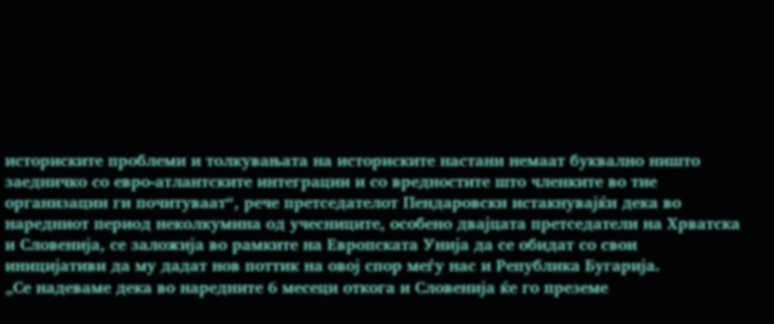историските проблеми и толкувањата на историските настани немаат буквално ништо заедничко со евро-атлантските интеграции и со вредностите што членките во тие организации ги почитуваат“, рече претседателот Пендаровски истакнувајќи дека во наредниот период неколкумина од учесниците, особено двајцата претседатели на Хрватска и Словенија, се заложија во рамките на Европската Унија да се обидат со свои иницијативи да му дадат нов поттик на овој спор меѓу нас и Република Бугарија.
„Се надеваме дека во наредните 6 месеци откога и Словенија ќе го преземе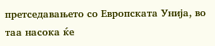претседавањето со Европската Унија, во таа насока ќе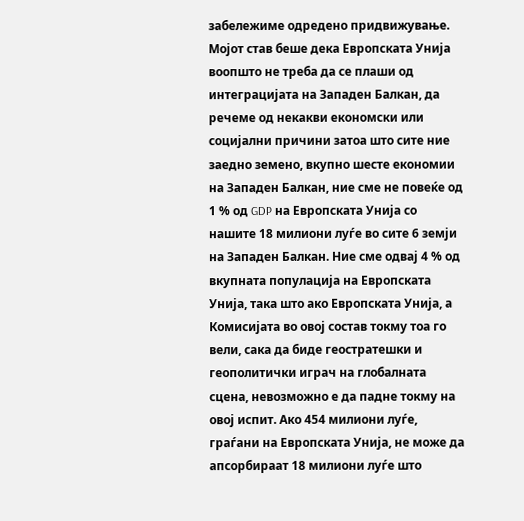забележиме одредено придвижување. Мојот став беше дека Европската Унија воопшто не треба да се плаши од интеграцијата на Западен Балкан, да речеме од некакви економски или социјални причини затоа што сите ние заедно земено, вкупно шесте економии на Западен Балкан, ние сме не повеќе од 1 % од GDP на Европската Унија со нашите 18 милиони луѓе во сите 6 земји на Западен Балкан. Ние сме одвај 4 % од вкупната популација на Европската Унија, така што ако Европската Унија, а Комисијата во овој состав токму тоа го вели, сака да биде геостратешки и геополитички играч на глобалната сцена, невозможно е да падне токму на овој испит. Ако 454 милиони луѓе, граѓани на Европската Унија, не може да апсорбираат 18 милиони луѓе што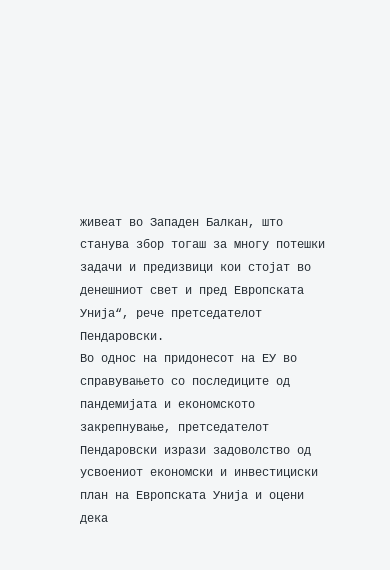живеат во Западен Балкан, што станува збор тогаш за многу потешки задачи и предизвици кои стојат во денешниот свет и пред Европската Унија“, рече претседателот Пендаровски.
Во однос на придонесот на ЕУ во справувањето со последиците од пандемијата и економското закрепнување, претседателот Пендаровски изрази задоволство од усвоениот економски и инвестициски план на Европската Унија и оцени дека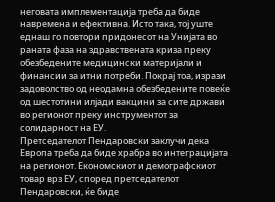неговата имплементација треба да биде навремена и ефективна. Исто така, тој уште еднаш го повтори придонесот на Унијата во раната фаза на здравствената криза преку обезбедените медицински материјали и финансии за итни потреби. Покрај тоа, изрази задоволство од неодамна обезбедените повеќе од шестотини илјади вакцини за сите држави во регионот преку инструментот за солидарност на ЕУ.
Претседателот Пендаровски заклучи дека Европа треба да биде храбра во интеграцијата на регионот. Економскиот и демографскиот товар врз ЕУ, според претседателот Пендаровски, ќе биде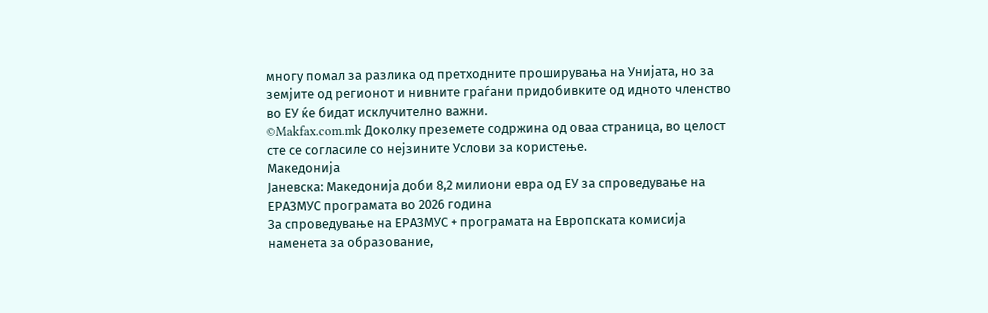многу помал за разлика од претходните проширувања на Унијата, но за земјите од регионот и нивните граѓани придобивките од идното членство во ЕУ ќе бидат исклучително важни.
©Makfax.com.mk Доколку преземете содржина од оваа страница, во целост сте се согласиле со нејзините Услови за користење.
Македонија
Јаневска: Македонија доби 8,2 милиони евра од ЕУ за спроведување на ЕРАЗМУС програмата во 2026 година
За спроведување на ЕРАЗМУС + програмата на Европската комисија наменета за образование,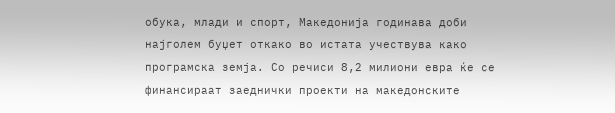обука, млади и спорт, Македонија годинава доби најголем буџет откако во истата учествува како програмска земја. Со речиси 8,2 милиони евра ќе се финансираат заеднички проекти на македонските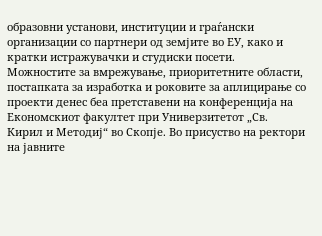образовни установи, институции и граѓански организации со партнери од земјите во ЕУ, како и кратки истражувачки и студиски посети.
Можностите за вмрежување, приоритетните области, постапката за изработка и роковите за аплицирање со проекти денес беа претставени на конференција на Економскиот факултет при Универзитетот „Св. Кирил и Методиј“ во Скопје. Во присуство на ректори на јавните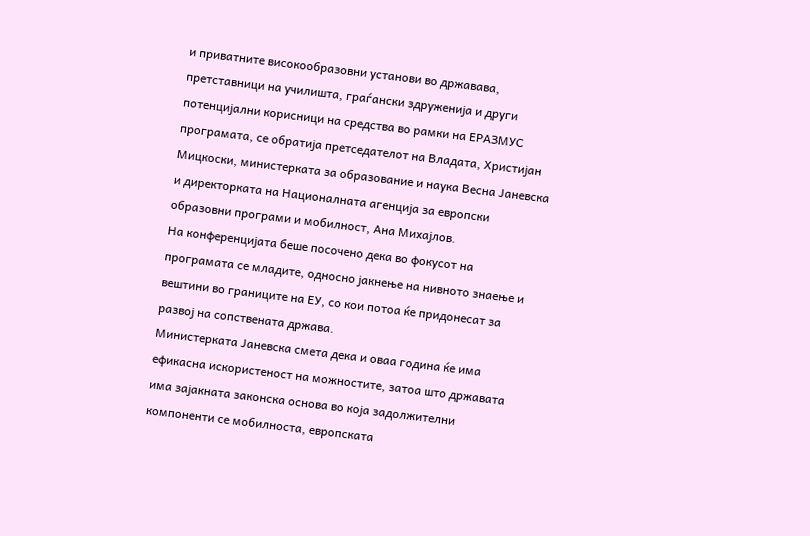и приватните високообразовни установи во државава, претставници на училишта, граѓански здруженија и други потенцијални корисници на средства во рамки на ЕРАЗМУС програмата, се обратија претседателот на Владата, Христијан Мицкоски, министерката за образование и наука Весна Јаневска и директорката на Националната агенција за европски образовни програми и мобилност, Ана Михајлов.
На конференцијата беше посочено дека во фокусот на програмата се младите, односно јакнење на нивното знаење и вештини во границите на ЕУ, со кои потоа ќе придонесат за развој на сопствената држава.
Министерката Јаневска смета дека и оваа година ќе има ефикасна искористеност на можностите, затоа што државата има зајакната законска основа во која задолжителни компоненти се мобилноста, европската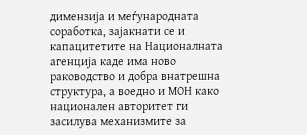димензија и меѓународната соработка, зајакнати се и капацитетите на Националната агенција каде има ново раководство и добра внатрешна структура, а воедно и МОН како национален авторитет ги засилува механизмите за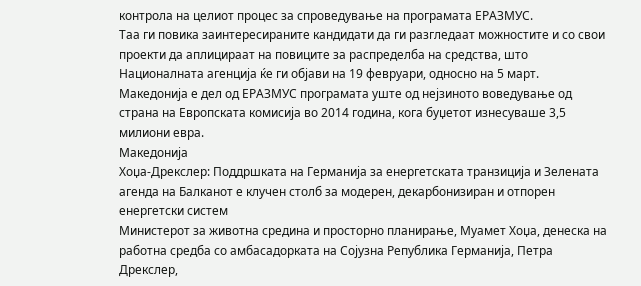контрола на целиот процес за спроведување на програмата ЕРАЗМУС.
Таа ги повика заинтересираните кандидати да ги разгледаат можностите и со свои проекти да аплицираат на повиците за распределба на средства, што Националната агенција ќе ги објави на 19 февруари, односно на 5 март.
Македонија е дел од ЕРАЗМУС програмата уште од нејзиното воведување од страна на Европската комисија во 2014 година, кога буџетот изнесуваше 3,5 милиони евра.
Македонија
Хоџа-Дрекслер: Поддршката на Германија за енергетската транзиција и Зелената агенда на Балканот е клучен столб за модерен, декарбонизиран и отпорен енергетски систем
Министерот за животна средина и просторно планирање, Муамет Хоџа, денеска на работна средба со амбасадорката на Сојузна Република Германија, Петра Дрекслер,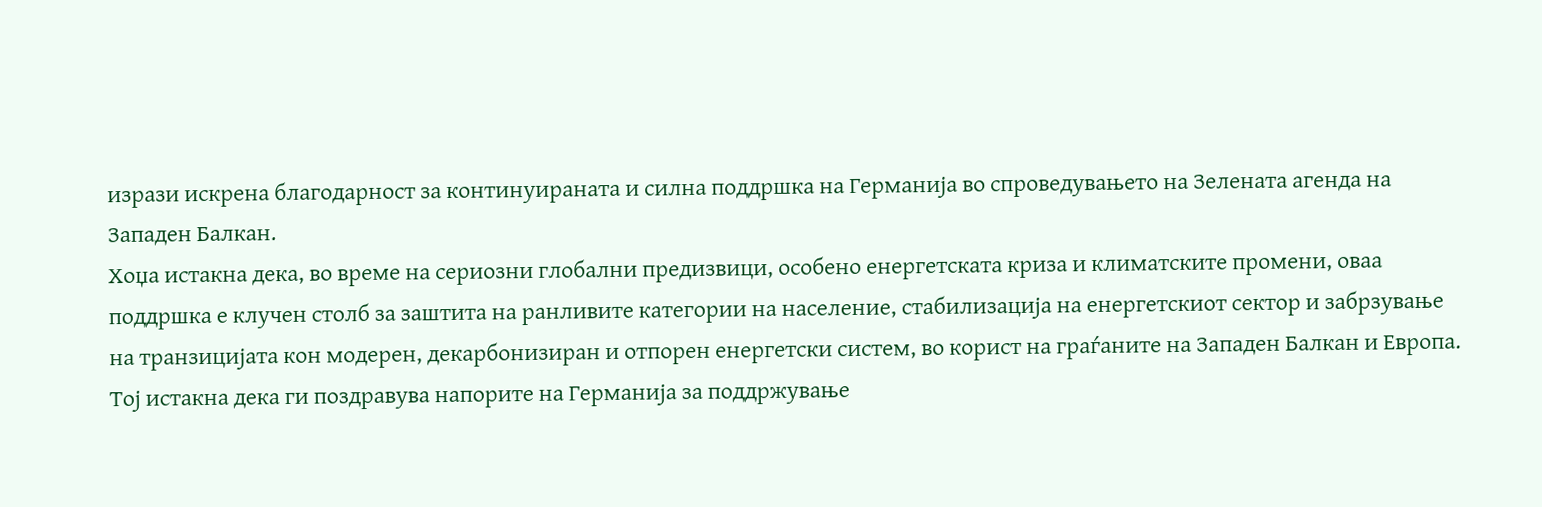изрази искрена благодарност за континуираната и силна поддршка на Германија во спроведувањето на Зелената агенда на Западен Балкан.
Хоџа истакна дека, во време на сериозни глобални предизвици, особено енергетската криза и климатските промени, оваа поддршка е клучен столб за заштита на ранливите категории на население, стабилизација на енергетскиот сектор и забрзување на транзицијата кон модерен, декарбонизиран и отпорен енергетски систем, во корист на граѓаните на Западен Балкан и Европа.
Тој истакна дека ги поздравува напорите на Германија за поддржување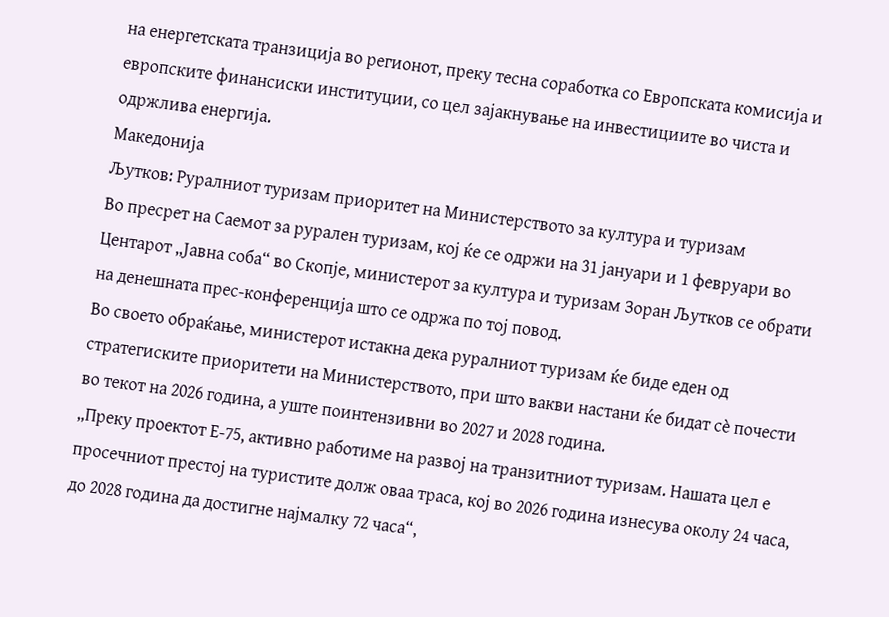на енергетската транзиција во регионот, преку тесна соработка со Европската комисија и европските финансиски институции, со цел зајакнување на инвестициите во чиста и одржлива енергија.
Македонија
Љутков: Руралниот туризам приоритет на Министерството за култура и туризам
Во пресрет на Саемот за рурален туризам, кој ќе се одржи на 31 јануари и 1 февруари во Центарот „Јавна соба“ во Скопје, министерот за култура и туризам Зоран Љутков се обрати на денешната прес-конференција што се одржа по тој повод.
Во своето обраќање, министерот истакна дека руралниот туризам ќе биде еден од стратегиските приоритети на Министерството, при што вакви настани ќе бидат сè почести во текот на 2026 година, а уште поинтензивни во 2027 и 2028 година.
„Преку проектот Е-75, активно работиме на развој на транзитниот туризам. Нашата цел е просечниот престој на туристите долж оваа траса, кој во 2026 година изнесува околу 24 часа, до 2028 година да достигне најмалку 72 часа“,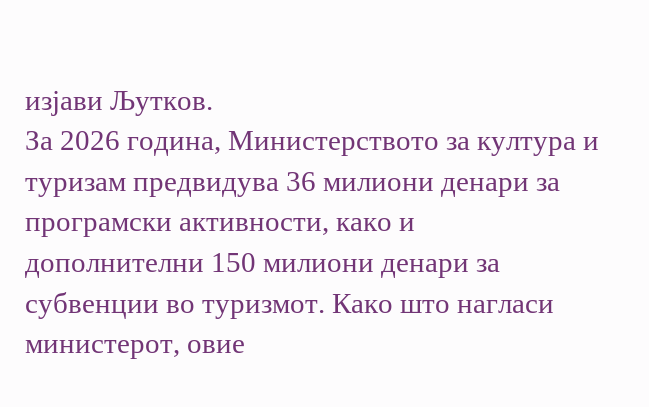изјави Љутков.
За 2026 година, Министерството за култура и туризам предвидува 36 милиони денари за програмски активности, како и дополнителни 150 милиони денари за субвенции во туризмот. Како што нагласи министерот, овие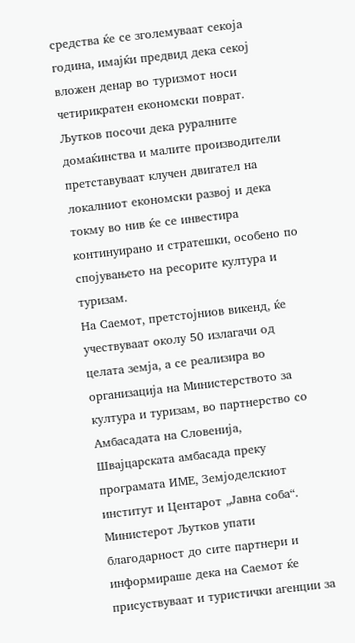средства ќе се зголемуваат секоја година, имајќи предвид дека секој вложен денар во туризмот носи четирикратен економски поврат.
Љутков посочи дека руралните домаќинства и малите производители претставуваат клучен двигател на локалниот економски развој и дека токму во нив ќе се инвестира континуирано и стратешки, особено по спојувањето на ресорите култура и туризам.
На Саемот, претстојниов викенд, ќе учествуваат околу 50 излагачи од целата земја, а се реализира во организација на Министерството за култура и туризам, во партнерство со Амбасадата на Словенија, Швајцарската амбасада преку програмата ИМЕ, Земјоделскиот институт и Центарот „Јавна соба“.
Министерот Љутков упати благодарност до сите партнери и информираше дека на Саемот ќе присуствуваат и туристички агенции за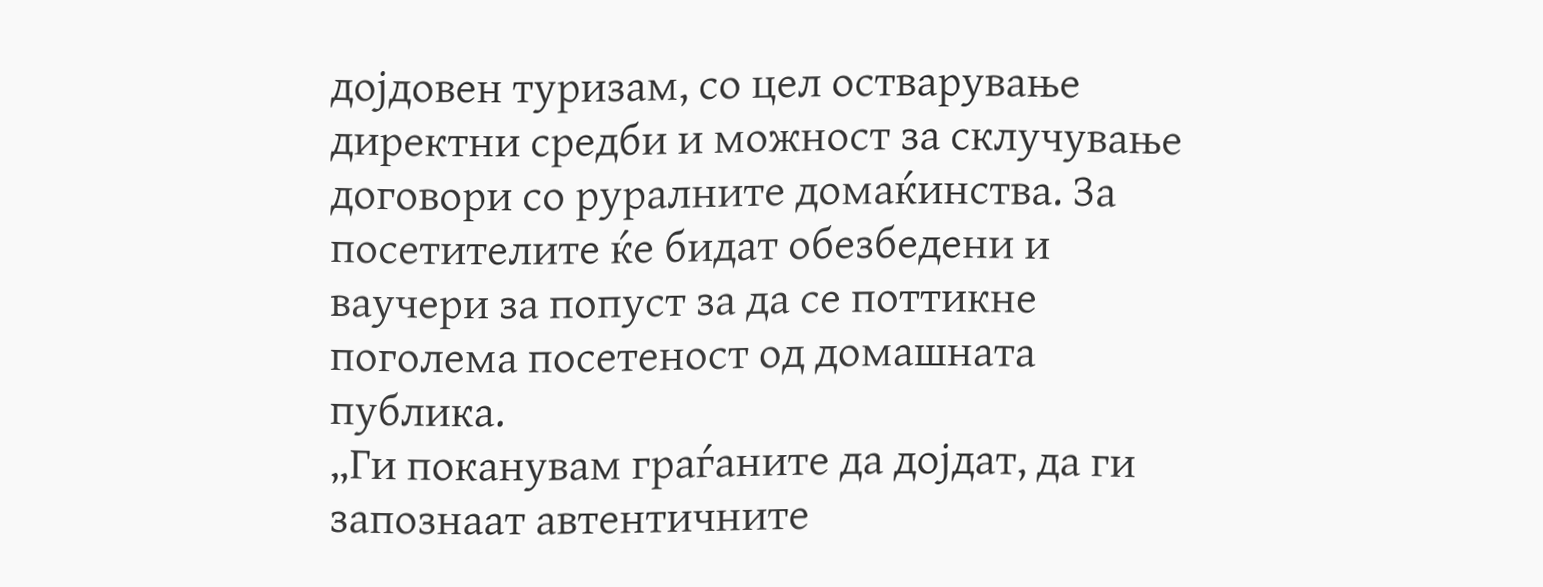дојдовен туризам, со цел остварување директни средби и можност за склучување договори со руралните домаќинства. За посетителите ќе бидат обезбедени и ваучери за попуст за да се поттикне поголема посетеност од домашната публика.
„Ги поканувам граѓаните да дојдат, да ги запознаат автентичните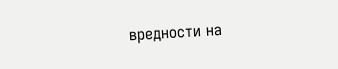вредности на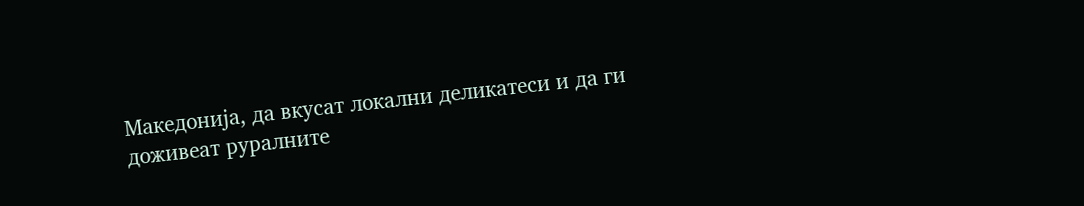Македонија, да вкусат локални деликатеси и да ги доживеат руралните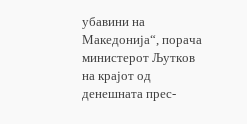убавини на Македонија“, порача министерот Љутков на крајот од денешната прес-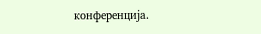конференција.